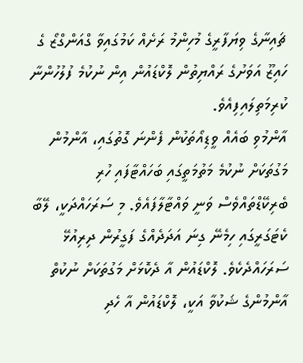ޗައިނާގެ ވިޔަފާރީގެ މުހިންމު ރަށެއް ކަމުގައިވާ ގްއަންގްޒޯ ގެ ހައިޒޫ އަވަށުގެ ރައްޔިތުން ލޮކްޑައުން އިން ނުކުމެ ފުލުހުންނާ ކުރިމަތިލައިފިއެވެ.
އާންމުވި ބައެއް ވީޑިއޯތަކުން ފެންނަ ގޮތުގައި، އާންމުން މަގުތަކަށް ނުކުމެ މަތުމަތީގައި ބަހައްޓާފައި ހުރި ބެރިކޭޑްތައްވެސް ވަނީ ވައްޓާލާފައެވެ. މި ސަރަހައްދަކީ، ލޭބާ ކެޓަގަރީގައި ހިމެނޭ ގިނަ އަދަދެއްގެ ފަގީރުން ދިރިއުޅޭ ސަރަހައްދެކެވެ. ލޮކްޑައުން އާ ދެކޮޅަށް މަގުތަކަށް ނުކުތް އާންމުންގެ ޝަކުވާ އަކީ، ލޮކްޑައުން އާ ހެދި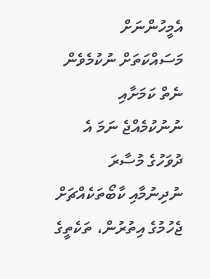އެމީހުންނަށް މަސައްކަތަށް ނުކުމެވެން ނެތް ކަމަށާއި ނުނުކުމެއްޖެ ނަމަ އެ ދުވަހުގެ މުސާރަ ނުދިނުމާއި ކާބޯތަކެއްޗަށް ޖެހުމުގެ އިތުރުން، ތަކެތީގެ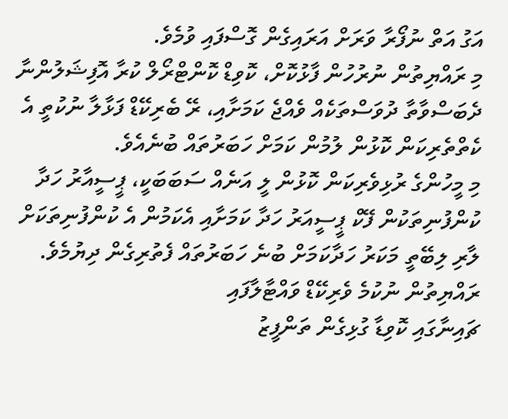އަގު އަތް ނުފޯރާ ވަރަށް އަރައިގެން ގޮސްފައި ވުމެވެ.
މި ރައްޔިތުން ނުރުހުން ފާޅުކޮށް، ކޮވިޑް ކޮންޓްރޯލް ކުރާ އޮފިޝަލުންނާ ދެބަސްވާތާ ދުވަސްތަކެއް ވެއްޖެ ކަމަށާއި، ރޭ ބެރިކޭޑް ފަޅާލާ ނުކުތީ އެ ކެތްތެރިކަން ކޮޅުން ލުމުން ކަމަށް ހަބަރުތައް ބުނެއެވެ.
މި މީހުންގެ ރުޅިވެރިކަން ކޮޅުން ލީ އަނެއް ސަބަބަކީ، ޕީސީއާރު ހަދާ ކުންފުނިތަކުން ފޭކް ޕީސީއަރު ހަދާ ކަމަށާއި އެކަމުން އެ ކުންފުނިތަކަށް ލާރި ލިބޭތީ މަކަރު ހަދާކަމަށް ބުނެ ހަބަރުތައް ފެތުރިގެން ދިޔުމެވެ.
ރައްޔިތުން ނުކުމެ ވެރިކޭޑް ވައްޓާލާފައި
ޗައިނާގައި ކޮވިޑާ ގުޅިގެން ތަންފީޒު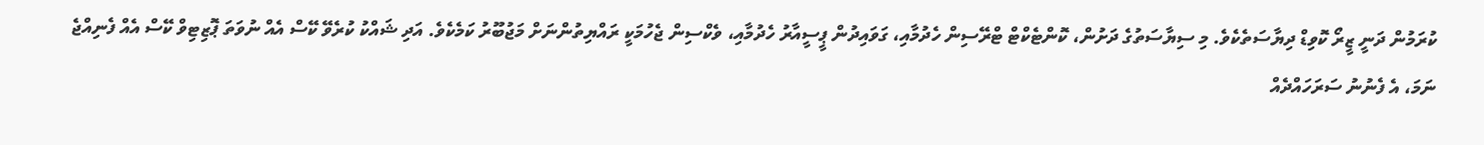ކުރަމުން ދަނީ ޒީރޯ ކޮވިޑް ދިޔާސަތެކެވެ. މި ސިޔާސަތުގެ ދަށުން، ކޮންޓެކްޓް ޓްރޭސިން ހެދުމާއި، ގަވައިދުން ޕީސީއާރު ހެދުމާއި، ވެކްސިން ޖެހުމަކީ ރައްޔިތުންނަށް މަޖުބޫރު ކަމެކެވެ. އަދި ޝައްކު ކުރެވޭ ކޭސް އެއް ނުވަތަ ޕޮޒިޓިވް ކޭސް އެއް ފެނިއްޖެ ނަމަ، އެ ފެނުނު ސަރަހައްދެއް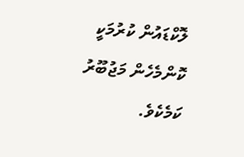ލޮކްޑައުން ކުރުމަކީ ކޮންމެހެން މަޖުބޫރު ކަމެކެވެ.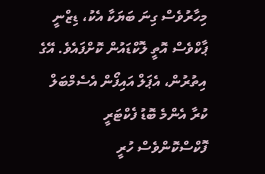މިހާރުވެސް ގިނަ ބަޔަކާ އެކު، ޑިޒްނީ ޕާކްވެސް އޮތީ ލޮކްޑައުން ކޮށްފައެވެ. އޭގެ އިތުރުން، އެޕަލް އައިފޯން އެސެމްބަލް ކުރާ އެންމެ ބޮޑު ފެކްޓަރީ ފޮކްސްކޮންވެސް ހުރީ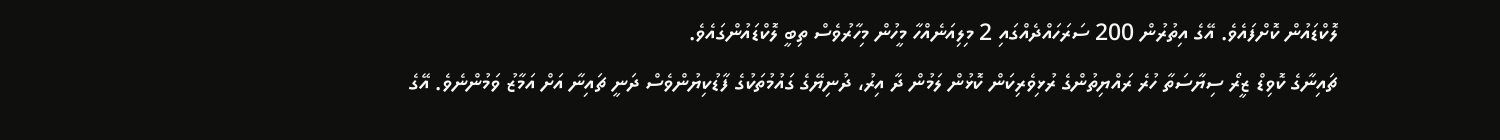ލޮކްޑައުން ކޮށްފައެވެ. އޭގެ އިތުރުން 200 ސަރަހައްދެއްގައި 2 މިލިއަނެއްހާ މީހުން މިހާރުވެސް ތިބީ ލޮކްޑައުންގައެވެ.
ޗައިނާގެ ކޮވިޑް ޒީރޯ ސިޔާސަތާ ހުރެ ރައްޔިތުންގެ ރުޅިވެރިކަން ކޮޅުން ލަމުން ދާ އިރު، ދުނިޔޭގެ ގައުމުތަކުގެ ފާޑުކިޔުންވެސް ދަނީ ޗައިނާ އަށް އަމާޒު ވަމުންނެވެ. އޭގެ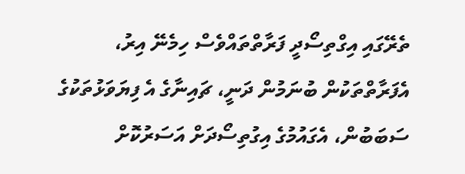ތެރޭގައި އިގްތިސޯދީ ފަރާތްތައްވެސް ހިމެނޭ އިރު، އެފަރާތްތަކުން ބުނަމުން ދަނީ، ޗައިނާގެ އެ ފިޔަވަޅުތަކުގެ ސަބަބުން، އެގައުމުގެ އިގުތިސޯދަށް އަސަރުކޮށް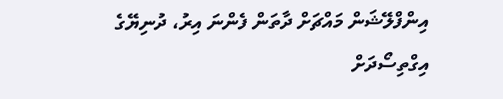އިންފްލޭޝަން މައްޗަށް ދާތަން ފެންނަ އިރު، ދުނިޔޭގެ އިގްތިސޯދަށް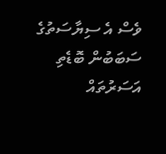ވެސް އެ ސިޔާސަތުގެ ސަބަބުން ބޮޑެތި އަސަރުތައް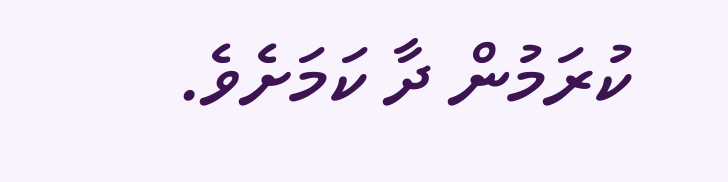ކުރަމުން ދާ ކަމަށެވެ.